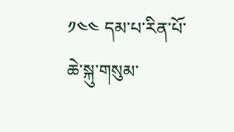༡༤༤ དམ་པ་རིན་པོ་ཆེ་སྐུ་གསུམ་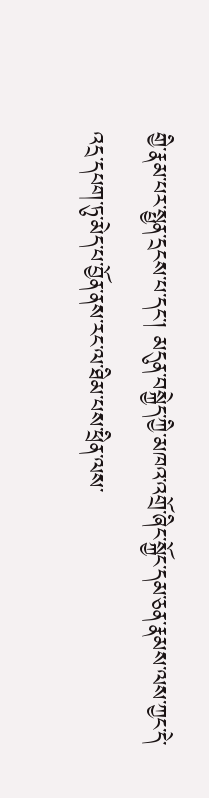གྱི་རྣམ་པར་སྤྱན་དྲངས་པ་དང་། མདུན་བསྐྱེད་ཀྱི་མཁའ་འགྲོ་ཞིང་སྐྱོང་དམ་ཅན་རྣམས་ལས་ཀྱང་དེ་འདྲ་དཔག་ཏུ་མེད་པ་བྱོན་ནས་རང་ལ་ཐིམ་པས་ཕྲིན་ལས་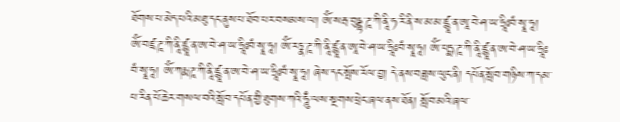ཐོགས་པ་མེད་པའི་མཐུ་དང་ནུས་པ་ཐོབ་པར་བསམས་ལ། ༀ་སརྦ་བུདྡྷ་ཌཱ་ཀི་ནཱི་ཧ་རི་ནི་ས་མ་མ་ཛྙཱ་ན་ཨཱ་བེ་ཤ་ཡ་ཧྲཱིཿབཾ་སྭཱ་ཧཱ། ༀ་བཛྲ་ཌཱ་ཀི་ནཱི་ཛྙཱ་ན་ཨ་བེ་ཤ་ཡ་ཧྲཱིཿབཾ་སྭཱ་ཧཱ། ༀ་རཏྣ་ཌཱ་ཀི་ནཱི་ཛྙཱ་ན་ཨཱ་བེ་ཤ་ཡ་ཧྲཱིཿབཾ་སྭཱ་ཧཱ། ༀ་པདྨ་ཌཱ་ཀི་ནཱི་ཛྙཱ་ན་ཨ་བེ་ཤ་ཡ་ཧྲཱིཿབཾ་སྭཱ་ཧཱ། ༀ་ཀརྨ་ཌཱ་ཀི་ནཱི་ཛྙཱ་ན་ཨ་བེ་ཤ་ཡ་ཧྲཱིཿབཾ་སྭཱ་ཧཱ། ཞེས་དང་སྤོས་རོལ་བྱ། དེ་ནས་བཟླས་ལུང་ནི། དཔོན་སློབ་གཉིས་ཀ་དམ་པ་རིན་པོ་ཆེར་གསལ་བའི་སློབ་དཔོན་གྱི་ཐུགས་ཀའི་ཧཱུྃ་ལས་སྔགས་ཕྲེང་ཞལ་ནས་ཐོན། སློབ་མའི་ཞལ་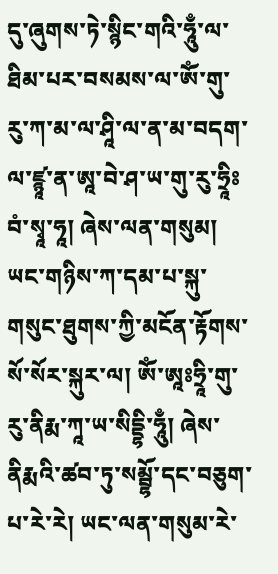དུ་ཞུགས་ཏེ་སྙིང་གའི་ཧཱུྃ་ལ་ཐིམ་པར་བསམས་ལ་ༀ་གུ་རུ་ཀ་མ་ལ་ཤཱི་ལ་ན་མ་བདག་ལ་ཛྙཱ་ན་ཨཱ་བེ་ཤ་ཡ་གུ་རུ་ཧྲཱིཿབཾ་སྭཱ་ཧཱ། ཞེས་ལན་གསུམ། ཡང་གཉིས་ཀ་དམ་པ་སྐུ་གསུང་ཐུགས་ཀྱི་མངོན་རྟོགས་སོ་སོར་སྐུར་ལ། ༀ་ཨཱཿཧྲཱི་གུ་རུ་ནིརྨ་ཀཱ་ཡ་སིདྡྷི་ཧཱུྃ། ཞེས་ནིརྨའི་ཚབ་ཏུ་སམྦྷོ་དང་བཅུག་པ་རེ་རེ། ཡང་ལན་གསུམ་རེ་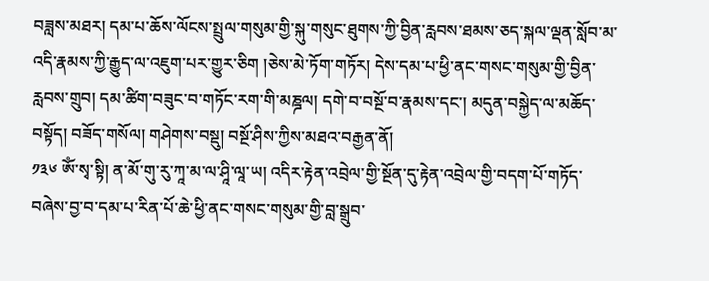བཟླས་མཐར། དམ་པ་ཆོས་ལོངས་སྤྲུལ་གསུམ་གྱི་སྐུ་གསུང་ཐུགས་ཀྱི་བྱིན་རླབས་ཐམས་ཅད་སྐལ་ལྡན་སློབ་མ་འདི་རྣམས་ཀྱི་རྒྱུད་ལ་འཇུག་པར་གྱུར་ཅིག །ཅེས་མེ་ཏོག་གཏོར། དེས་དམ་པ་ཕྱི་ནང་གསང་གསུམ་གྱི་བྱིན་རླབས་གྲུབ། དམ་ཚིག་བཟུང་བ་གཏོང་རག་གི་མཎྜལ། དགེ་བ་བསྔོ་བ་རྣམས་དང་། མདུན་བསྐྱེད་ལ་མཆོད་བསྟོད། བཟོད་གསོལ། གཤེགས་བསྡུ། བསྔོ་ཤིས་ཀྱིས་མཐའ་བརྒྱན་ནོ།
༡༣༦ ༀ་སྭ་སྟི། ན་མོ་གུ་རུ་ཀཱ་མ་ལ་ཤཱི་ལཱ་ཡ། འདིར་རྟེན་འབྲེལ་གྱི་སྔོན་དུ་རྟེན་འབྲེལ་གྱི་བདག་པོ་གཏོད་བཞེས་བྱ་བ་དམ་པ་རིན་པོ་ཆེ་ཕྱི་ནང་གསང་གསུམ་གྱི་བླ་སྒྲུབ་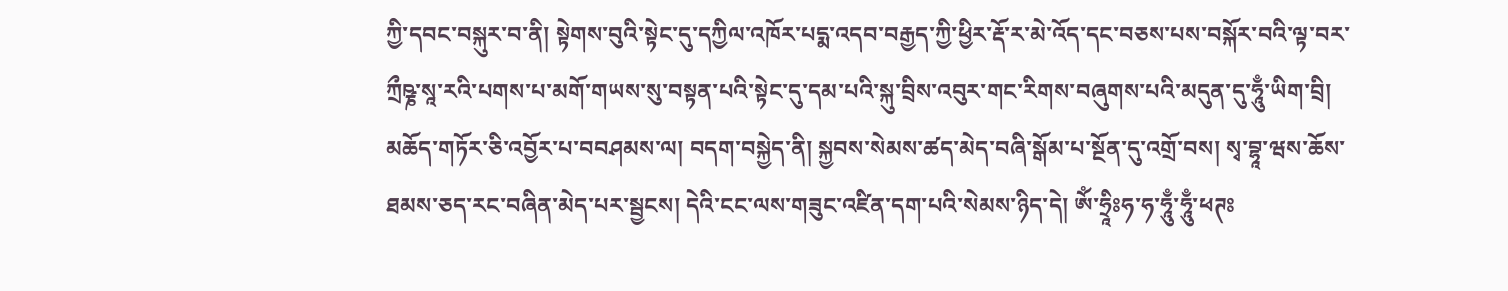ཀྱི་དབང་བསྐུར་བ་ནི། སྟེགས་བུའི་སྟེང་དུ་དཀྱིལ་འཁོར་པདྨ་འདབ་བརྒྱད་ཀྱི་ཕྱིར་རྡོ་ར་མེ་འོད་དང་བཅས་པས་བསྐོར་བའི་ལྟ་བར་ཀྲྀཥྞ་སཱ་རའི་པགས་པ་མགོ་གཡས་སུ་བསྟན་པའི་སྟེང་དུ་དམ་པའི་སྐུ་བྲིས་འབུར་གང་རིགས་བཞུགས་པའི་མདུན་དུ་ཧཱུྃ་ཡིག་བྲི། མཆོད་གཏོར་ཅི་འབྱོར་པ་བབཤམས་ལ། བདག་བསྐྱེད་ནི། སྐྱབས་སེམས་ཚད་མེད་བཞི་སྒོམ་པ་སྔོན་དུ་འགྲོ་བས། སྭ་བྷཱ་ཝས་ཆོས་ཐམས་ཅད་རང་བཞིན་མེད་པར་སྦྱངས། དེའི་ངང་ལས་གཟུང་འཛིན་དག་པའི་སེམས་ཉིད་དེ། ༀ་ཧྲཱིཿཧ་ཧ་ཧཱུྃ་ཧཱུྃ་ཕཊཿ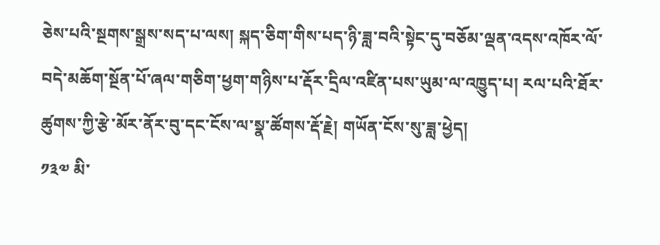ཅེས་པའི་སྔགས་སྒྲས་སད་པ་ལས། སྐད་ཅིག་གིས་པད་ཉི་ཟླ་བའི་སྟེང་དུ་བཅོམ་ལྡན་འདས་འཁོར་ལོ་བདེ་མཆོག་སྔོན་པོ་ཞལ་གཅིག་ཕྱག་གཉིས་པ་རྡོར་དྲིལ་འཛིན་པས་ཡུམ་ལ་འཁྱུད་པ། རལ་པའི་ཐོར་ཚུགས་ཀྱི་རྩེ་མོར་ནོར་བུ་དང་ངོས་ལ་སྣ་ཚོགས་རྡོ་རྗེ། གཡོན་ངོས་སུ་ཟླ་ཕྱེད།
༡༣༧ མི་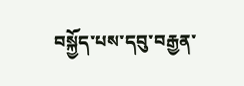བསྐྱོད་པས་དབུ་བརྒྱན་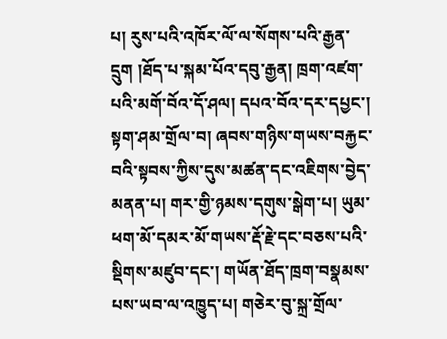པ། རུས་པའི་འཁོར་ལོ་ལ་སོགས་པའི་རྒྱན་དྲུག །ཐོད་པ་སྐམ་པོའ་དབུ་རྒྱན། ཁྲག་འཛག་པའི་མགོ་བོའ་དོ་ཤལ། དཔའ་བོའ་དར་དཔྱང་། སྟག་ཤམ་གྲོལ་བ། ཞབས་གཉིས་གཡས་བརྐྱང་བའི་སྟབས་ཀྱིས་དུས་མཚན་དང་འཇིགས་བྱེད་མནན་པ། གར་གྱི་ཉམས་དགུས་སྒེག་པ། ཡུམ་ཕག་མོ་དམར་མོ་གཡས་རྡོ་རྗེ་དང་བཅས་པའི་སྡིགས་མཛུབ་དང་། གཡོན་ཐོད་ཁྲག་བསྣམས་པས་ཡབ་ལ་འཁྱུད་པ། གཅེར་བུ་སྐྲ་གྲོལ་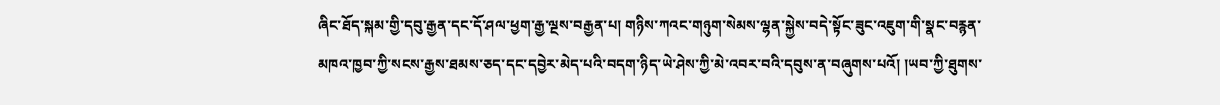ཞིང་ཐོད་སྐམ་གྱི་དབུ་རྒྱན་དང་དོ་ཤལ་ཕྱག་རྒྱ་ལྔས་བརྒྱན་པ། གཉིས་ཀའང་གཉུག་སེམས་ལྷན་སྐྱེས་བདེ་སྟོང་ཟུང་འཇུག་གི་སྣང་བརྙན་མཁའ་ཁྱབ་ཀྱི་སངས་རྒྱས་ཐམས་ཅད་དང་དབྱེར་མེད་པའི་བདག་ཉིད་ཡེ་ཤེས་ཀྱི་མེ་འབར་བའི་དབུས་ན་བཞུགས་པའོ། །ཡབ་ཀྱི་ཐུགས་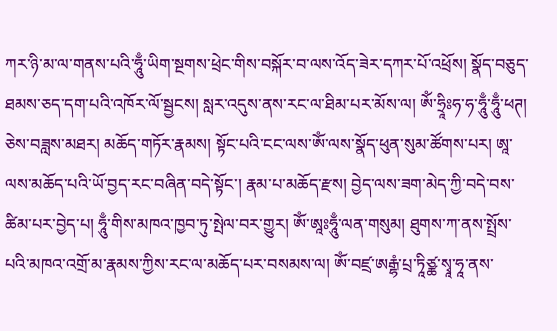ཀར་ཉི་མ་ལ་གནས་པའི་ཧཱུྃ་ཡིག་སྔགས་ཕྲེང་གིས་བསྐོར་བ་ལས་འོད་ཟེར་དཀར་པོ་འཕྲོས། སྣོད་བཅུད་ཐམས་ཅད་དག་པའི་འཁོར་ལོ་སྦྱངས། སླར་འདུས་ནས་རང་ལ་ཐིམ་པར་མོས་ལ། ༀ་ཧྲཱིཿཧ་ཧ་ཧཱུྃ་ཧཱུྃ་ཕཊ། ཅེས་བཟླས་མཐར། མཆོད་གཏོར་རྣམས། སྟོང་པའི་ངང་ལས་ༀ་ལས་སྣོད་ཕུན་སུམ་ཚོགས་པར། ཨཱ་ལས་མཆོད་པའི་ཡོ་བྱད་རང་བཞིན་བདེ་སྟོང་། རྣམ་པ་མཆོད་རྫས། བྱེད་ལས་ཟག་མེད་ཀྱི་བདེ་བས་ཚིམ་པར་བྱེད་པ། ཧཱུྃ་གིས་མཁའ་ཁྱབ་ཏུ་སྤེལ་བར་གྱུར། ༀ་ཨཱཿཧཱུྃ་ལན་གསུམ། ཐུགས་ཀ་ནས་སྤྲོས་པའི་མཁའ་འགྲོ་མ་རྣམས་ཀྱིས་རང་ལ་མཆོད་པར་བསམས་ལ། ༀ་བཛྲ་ཨརྒྷཾ་པྲ་ཏཱིཙྪ་སྭཱ་ཧཱ་ནས་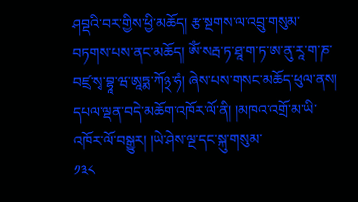ཤབྡའི་བར་གྱིས་ཕྱི་མཆོད། རྩ་སྔགས་ལ་འབྲུ་གསུམ་བཏགས་པས་ནང་མཆོད། ༀ་སརྦ་ཏ་ཐཱ་ག་ཏ་ཨ་ནུ་རཱ་ག་ཎ་བཛྲ་སྭ་བྷཱ་ཝ་ཨཱཏྨ་ཀོ྅་ཧཾ། ཞེས་པས་གསང་མཆོད་ཕུལ་ནས། དཔལ་ལྡན་བདེ་མཆོག་འཁོར་ལོ་ནི། །མཁའ་འགྲོ་མ་ཡི་འཁོར་ལོ་བསྒྱུར། །ཡེ་ཤེས་ལྔ་དང་སྐུ་གསུམ་
༡༣༨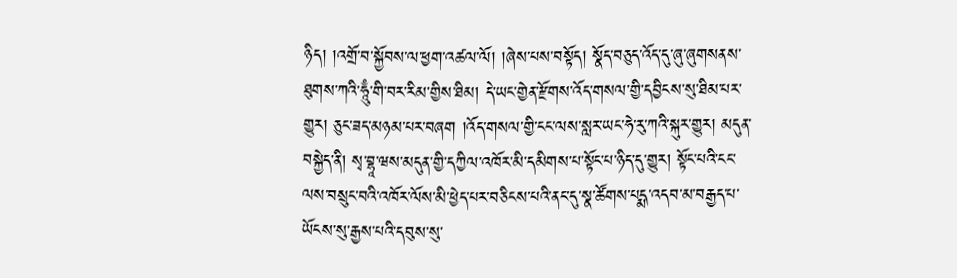ཉིད། །འགྲོ་བ་སྐྱོབས་ལ་ཕྱག་འཚལ་ལོ། །ཞེས་པས་བསྟོད། སྣོད་བཅུད་འོད་དུ་ཞུ་ཞུགསནས་ཐུགས་ཀའི་ཧཱུྃ་གི་བར་རིམ་གྱིས་ཐིམ། དེ་ཡང་གྱེན་རྫོགས་འོད་གསལ་གྱི་དབྱིངས་སུ་ཐིམ་པར་གྱུར། ཅུང་ཟད་མཉམ་པར་བཞག །འོད་གསལ་གྱི་ངང་ལས་སླར་ཡང་ཧེ་རུ་ཀའི་སྐུར་གྱུར། མདུན་བསྐྱེད་ནི། སྭ་བྷཱ་ཝས་མདུན་གྱི་དཀྱིལ་འཁོར་མི་དམིགས་པ་སྟོང་པ་ཉིད་དུ་གྱུར། སྟོང་པའི་ངང་ལས་བསྲུང་བའི་འཁོར་ལོས་མི་ཕྱེད་པར་བཅིངས་པའི་ནང་དུ་སྣ་ཚོགས་པདྨ་འདབ་མ་བརྒྱད་པ་ཡོངས་སུ་རྒྱས་པའི་དབུས་སུ་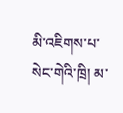མི་འཇིགས་པ་སེང་གེའི་ཁྲི། མ་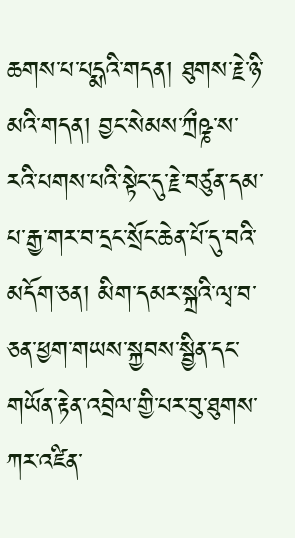ཆགས་པ་པདྨའི་གདན། ཐུགས་རྗེ་ཉི་མའི་གདན། བྱང་སེམས་ཀྲྀཥྞ་ས་རའི་པགས་པའི་སྟེང་དུ་རྗེ་བཙུན་དམ་པ་རྒྱ་གར་བ་དྲང་སྲོང་ཆེན་པོ་དུ་བའི་མདོག་ཅན། མིག་དམར་སྐྲའི་ལྭ་བ་ཅན་ཕྱག་གཡས་སྐྱབས་སྦྱིན་དང་གཡོན་རྟེན་འབྲེལ་གྱི་པར་བུ་ཐུགས་ཀར་འཛིན་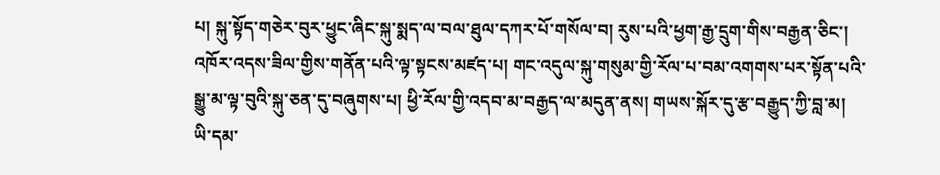པ། སྐུ་སྟོད་གཅེར་བུར་ཕྱུང་ཞིང་སྐུ་སྨད་ལ་བལ་ཐུལ་དཀར་པོ་གསོལ་བ། རུས་པའི་ཕྱག་རྒྱ་དྲུག་གིས་བརྒྱན་ཅིང་། འཁོར་འདས་ཟིལ་གྱིས་གནོན་པའི་ལྟ་སྟངས་མཛད་པ། གང་འདུལ་སྐུ་གསུམ་གྱི་རོལ་པ་བམ་འགགས་པར་སྟོན་པའི་སྒྱུ་མ་ལྟ་བུའི་སྐུ་ཅན་དུ་བཞུགས་པ། ཕྱི་རོལ་གྱི་འདབ་མ་བརྒྱད་ལ་མདུན་ནས། གཡས་སྐོར་དུ་རྩ་བརྒྱུད་ཀྱི་བླ་མ། ཡི་དམ་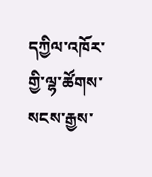དཀྱིལ་འཁོར་གྱི་ལྷ་ཚོགས་སངས་རྒྱས་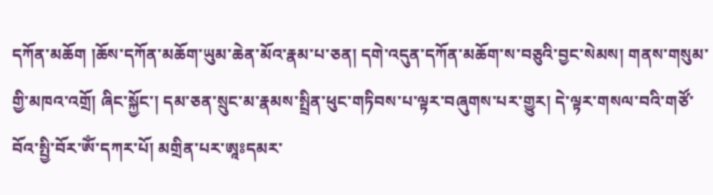དཀོན་མཆོག །ཆོས་དཀོན་མཆོག་ཡུམ་ཆེན་མོའ་རྣམ་པ་ཅན། དགེ་འདུན་དཀོན་མཆོག་ས་བཅུའི་བྱང་སེམས། གནས་གསུམ་གྱི་མཁའ་འགྲོ། ཞིང་སྐྱོང་། དམ་ཅན་སྲུང་མ་རྣམས་སྤྲིན་ཕུང་གཏིབས་པ་ལྟར་བཞུགས་པར་གྱུར། དེ་ལྟར་གསལ་བའི་གཙོ་བོའ་སྤྱི་བོར་ༀ་དཀར་པོ། མགྲིན་པར་ཨཱཿདམར་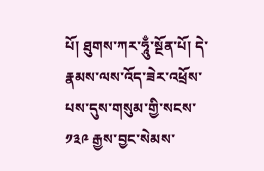པོ། ཐུགས་ཀར་ཧཱུྃ་སྔོན་པོ། དེ་རྣམས་ལས་འོད་ཟེར་འཕྲོས་པས་དུས་གསུམ་གྱི་སངས་
༡༣༩ རྒྱས་བྱང་སེམས་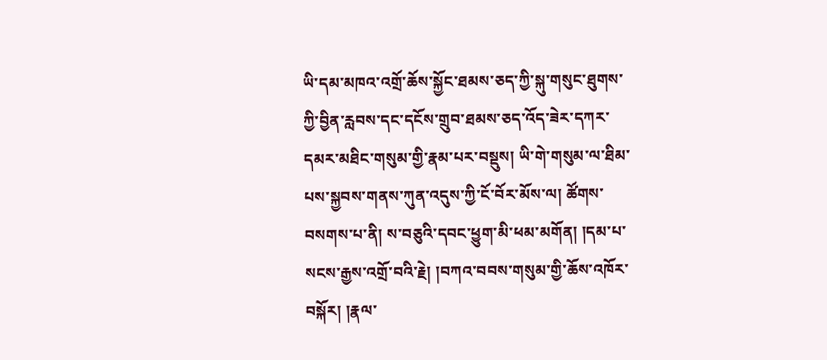ཡི་དམ་མཁའ་འགྲོ་ཆོས་སྐྱོང་ཐམས་ཅད་ཀྱི་སྐུ་གསུང་ཐུགས་ཀྱི་བྱིན་རླབས་དང་དངོས་གྲུབ་ཐམས་ཅད་འོད་ཟེར་དཀར་དམར་མཐིང་གསུམ་གྱི་རྣམ་པར་བསྡུས། ཡི་གེ་གསུམ་ལ་ཐིམ་པས་སྐྱབས་གནས་ཀུན་འདུས་ཀྱི་ངོ་བོར་མོས་ལ། ཚོགས་བསགས་པ་ནི། ས་བཅུའི་དབང་ཕྱུག་མི་ཕམ་མགོན། །དམ་པ་སངས་རྒྱས་འགྲོ་བའི་རྗེ། །བཀའ་བབས་གསུམ་གྱི་ཆོས་འཁོར་བསྐོར། །རྣལ་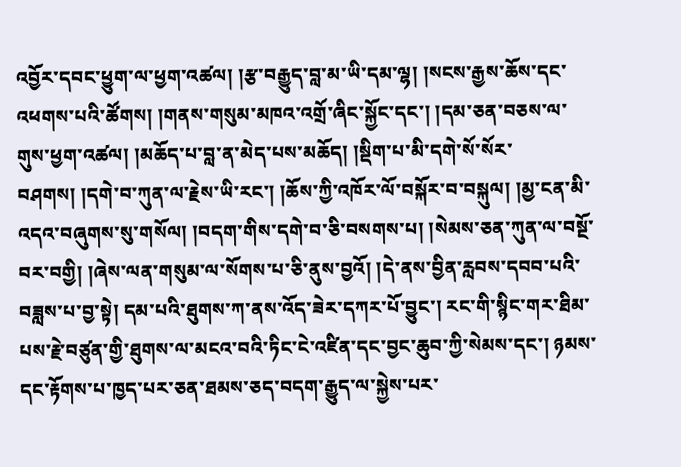འབྱོར་དབང་ཕྱུག་ལ་ཕྱག་འཚལ། །རྩ་བརྒྱུད་བླ་མ་ཡི་དམ་ལྷ། །སངས་རྒྱས་ཆོས་དང་འཕགས་པའི་ཚོགས། །གནས་གསུམ་མཁའ་འགྲོ་ཞིང་སྐྱོང་དང་། །དམ་ཅན་བཅས་ལ་གུས་ཕྱག་འཚལ། །མཆོད་པ་བླ་ན་མེད་པས་མཆོད། །སྡིག་པ་མི་དགེ་སོ་སོར་བཤགས། །དགེ་བ་ཀུན་ལ་རྗེས་ཡི་རང་། །ཆོས་ཀྱི་འཁོར་ལོ་བསྐོར་བ་བསྐུལ། །མྱ་ངན་མི་འདའ་བཞུགས་སུ་གསོལ། །བདག་གིས་དགེ་བ་ཅི་བསགས་པ། །སེམས་ཅན་ཀུན་ལ་བསྔོ་བར་བགྱི། །ཞེས་ལན་གསུམ་ལ་སོགས་པ་ཅི་ནུས་བྱའོ། །དེ་ནས་བྱིན་རླབས་དབབ་པའི་བཟླས་པ་བྱ་སྟེ། དམ་པའི་ཐུགས་ཀ་ནས་འོད་ཟེར་དཀར་པོ་བྱུང་། རང་གི་སྙིང་གར་ཐིམ་པས་རྗེ་བཙུན་གྱི་ཐུགས་ལ་མངའ་བའི་ཏིང་ངེ་འཛིན་དང་བྱང་ཆུབ་ཀྱི་སེམས་དང་། ཉམས་དང་རྟོགས་པ་ཁྱད་པར་ཅན་ཐམས་ཅད་བདག་རྒྱུད་ལ་སྐྱེས་པར་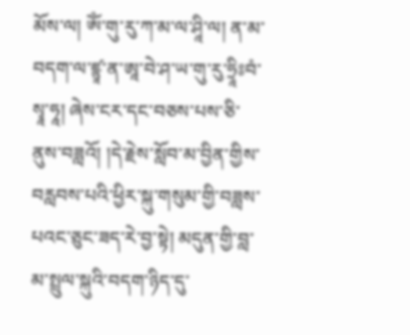མོས་ལ། ༀ་གུ་རུ་ཀ་མ་ལ་ཤཱི་ལ། ན་མ་བདག་ལ་ཛྙཱ་ན་ཨཱ་བེ་ཤ་ཡ་གུ་རུ་ཧྲཱིཿབཾ་སྭཱ་ཧཱ། ཞེས་ངར་དང་བཅས་པས་ཅི་ནུས་བཟླའོ། །དེ་རྗེས་སློབ་མ་བྱིན་གྱིས་བརླབས་པའི་ཕྱིར་སྐུ་གསུམ་གྱི་བཟླས་པའང་ཅུང་ཟད་རེ་བྱ་སྟེ། མདུན་གྱི་བླ་མ་སྤྲུལ་སྐུའི་བདག་ཉིད་དུ་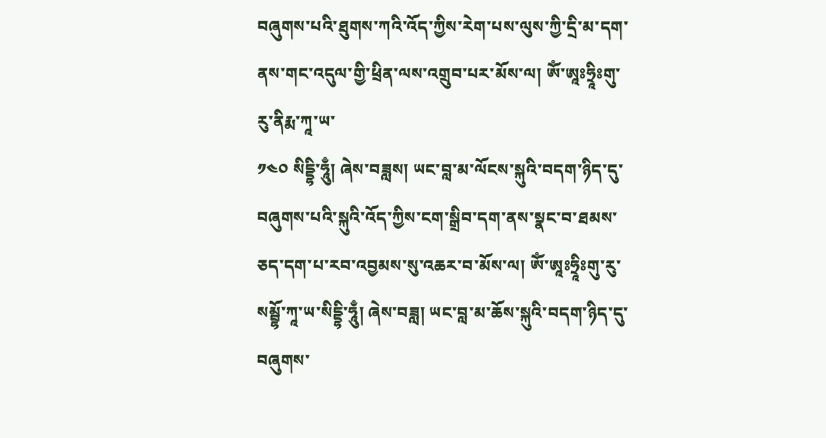བཞུགས་པའི་ཐུགས་ཀའི་འོད་ཀྱིས་རེག་པས་ལུས་ཀྱི་དྲི་མ་དག་ནས་གང་འདུལ་གྱི་ཕྲིན་ལས་འགྲུབ་པར་མོས་ལ། ༀ་ཨཱཿཧྲཱིཿགུ་རུ་ནིརྨ་ཀཱ་ཡ་
༡༤༠ སིདྡྷི་ཧཱུྃ། ཞེས་བཟླས། ཡང་བླ་མ་ལོངས་སྐུའི་བདག་ཉིད་དུ་བཞུགས་པའི་སྐུའི་འོད་ཀྱིས་ངག་སྒྲིབ་དག་ནས་སྣང་བ་ཐམས་ཅད་དག་པ་རབ་འབྱམས་སུ་འཆར་བ་མོས་ལ། ༀ་ཨཱཿཧྲཱིཿགུ་རུ་སམྦྷོ་ཀཱ་ཡ་སིདྡྷི་ཧཱུྃ། ཞེས་བཟླ། ཡང་བླ་མ་ཆོས་སྐུའི་བདག་ཉིད་དུ་བཞུགས་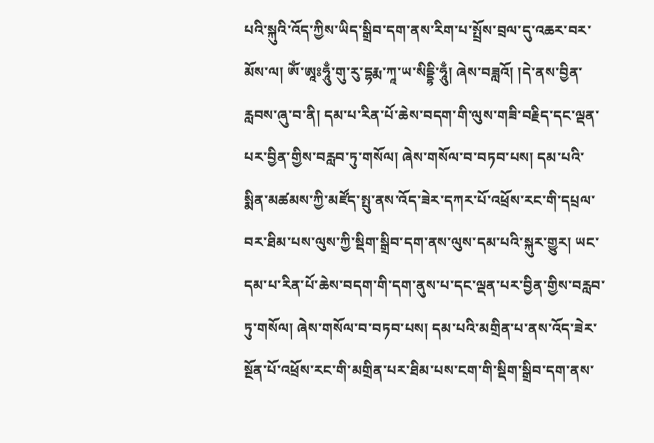པའི་སྐུའི་འོད་ཀྱིས་ཡིད་སྒྲིབ་དག་ནས་རིག་པ་སྤྲོས་བྲལ་དུ་འཆར་བར་མོས་ལ། ༀ་ཨཱཿཧཱུྃ་གུ་རུ་དྷརྨ་ཀཱ་ཡ་སིདྡྷི་ཧཱུྃ། ཞེས་བཟླའོ། །དེ་ནས་བྱིན་རླབས་ཞུ་བ་ནི། དམ་པ་རིན་པོ་ཆེས་བདག་གི་ལུས་གཟི་བརྗིད་དང་ལྡན་པར་བྱིན་གྱིས་བརླབ་ཏུ་གསོལ། ཞེས་གསོལ་བ་བཏབ་པས། དམ་པའི་སྨིན་མཚམས་ཀྱི་མཛོད་སྤུ་ནས་འོད་ཟེར་དཀར་པོ་འཕྲོས་རང་གི་དཔྲལ་བར་ཐིམ་པས་ལུས་ཀྱི་སྡིག་སྒྲིབ་དག་ནས་ལུས་དམ་པའི་སྐུར་གྱུར། ཡང་དམ་པ་རིན་པོ་ཆེས་བདག་གི་དག་ནུས་པ་དང་ལྡན་པར་བྱིན་གྱིས་བརླབ་ཏུ་གསོལ། ཞེས་གསོལ་བ་བཏབ་པས། དམ་པའི་མགྲིན་པ་ནས་འོད་ཟེར་སྔོན་པོ་འཕྲོས་རང་གི་མགྲིན་པར་ཐིམ་པས་ངག་གི་སྡིག་སྒྲིབ་དག་ནས་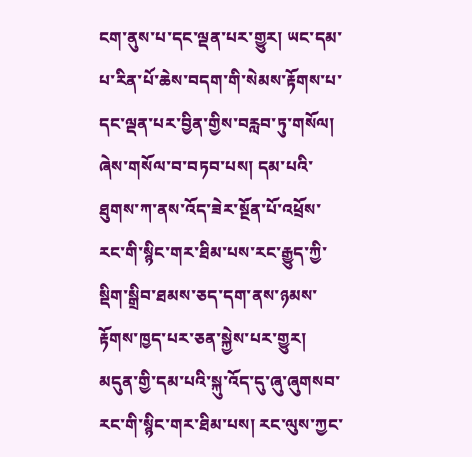ངག་ནུས་པ་དང་ལྡན་པར་གྱུར། ཡང་དམ་པ་རིན་པོ་ཆེས་བདག་གི་སེམས་རྟོགས་པ་དང་ལྡན་པར་བྱིན་གྱིས་བརླབ་ཏུ་གསོལ། ཞེས་གསོལ་བ་བཏབ་པས། དམ་པའི་ཐུགས་ཀ་ནས་འོད་ཟེར་སྔོན་པོ་འཕྲོས་རང་གི་སྙིང་གར་ཐིམ་པས་རང་རྒྱུད་ཀྱི་སྡིག་སྒྲིབ་ཐམས་ཅད་དག་ནས་ཉམས་རྟོགས་ཁྱད་པར་ཅན་སྐྱེས་པར་གྱུར། མདུན་གྱི་དམ་པའི་སྐུ་འོད་དུ་ཞུ་ཞུགསབ་རང་གི་སྙིང་གར་ཐིམ་པས། རང་ལུས་ཀྱང་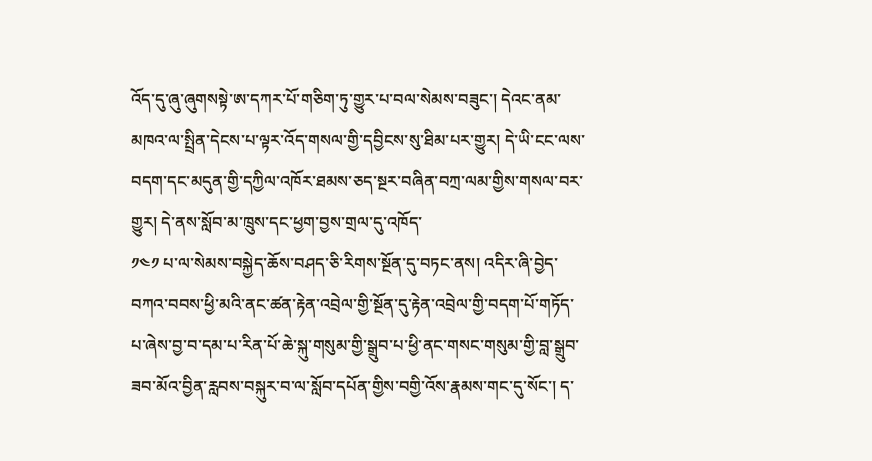འོད་དུ་ཞུ་ཞུགསསྟེ་ཨ་དཀར་པོ་གཅིག་ཏུ་གྱུར་པ་བལ་སེམས་བཟུང་། དེའང་ནམ་མཁའ་ལ་སྤྲིན་དེངས་པ་ལྟར་འོད་གསལ་གྱི་དབྱིངས་སུ་ཐིམ་པར་གྱུར། དེ་ཡི་ངང་ལས་བདག་དང་མདུན་གྱི་དཀྱིལ་འཁོར་ཐམས་ཅད་སྔར་བཞིན་བཀྲ་ལམ་གྱིས་གསལ་བར་གྱུར། དེ་ནས་སློབ་མ་ཁྲུས་དང་ཕྱག་བྱས་གྲལ་དུ་འཁོད་
༡༤༡ པ་ལ་སེམས་བསྐྱེད་ཆོས་བཤད་ཅི་རིགས་སྔོན་དུ་བཏང་ནས། འདིར་ཞི་བྱེད་བཀའ་བབས་ཕྱི་མའི་ནང་ཚན་རྟེན་འབྲེལ་གྱི་སྔོན་དུ་རྟེན་འབྲེལ་གྱི་བདག་པོ་གཏོད་པ་ཞེས་བྱ་བ་དམ་པ་རིན་པོ་ཆེ་སྐུ་གསུམ་གྱི་སྒྲུབ་པ་ཕྱི་ནང་གསང་གསུམ་གྱི་བླ་སྒྲུབ་ཟབ་མོའ་བྱིན་རླབས་བསྐུར་བ་ལ་སློབ་དཔོན་གྱིས་བགྱི་འོས་རྣམས་གང་དུ་སོང་། ད་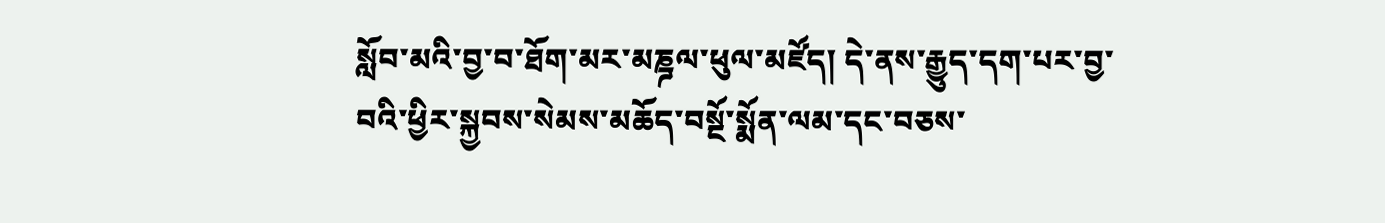སློབ་མའི་བྱ་བ་ཐོག་མར་མཎྜལ་ཕུལ་མཛོད། དེ་ནས་རྒྱུད་དག་པར་བྱ་བའི་ཕྱིར་སྐྱབས་སེམས་མཆོད་བསྔོ་སྨོན་ལམ་དང་བཅས་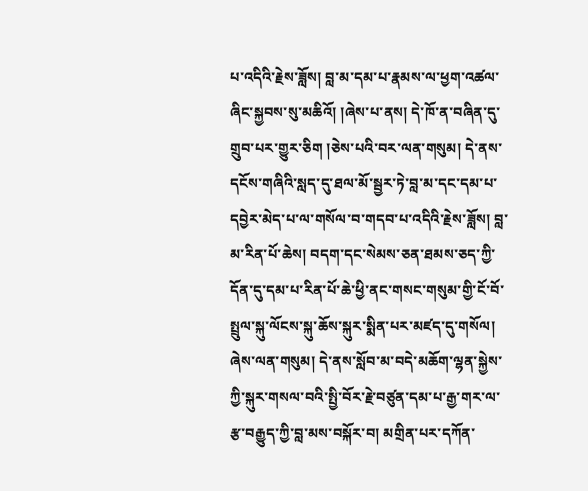པ་འདིའི་རྗེས་ཟློས། བླ་མ་དམ་པ་རྣམས་ལ་ཕྱག་འཚལ་ཞིང་སྐྱབས་སུ་མཆིའོ། །ཞེས་པ་ནས། དེ་ཁོ་ན་བཞིན་དུ་གྲུབ་པར་གྱུར་ཅིག །ཅེས་པའི་བར་ལན་གསུམ། དེ་ནས་དངོས་གཞིའི་སླད་དུ་ཐལ་མོ་སྦྱར་ཏེ་བླ་མ་དང་དམ་པ་དབྱེར་མེད་པ་ལ་གསོལ་བ་གདབ་པ་འདིའི་རྗེས་ཟློས། བླ་མ་རིན་པོ་ཆེས། བདག་དང་སེམས་ཅན་ཐམས་ཅད་ཀྱི་དོན་དུ་དམ་པ་རིན་པོ་ཆེ་ཕྱི་ནང་གསང་གསུམ་གྱི་ངོ་བོ་སྤྲུལ་སྐུ་ལོངས་སྐུ་ཆོས་སྐུར་སྨིན་པར་མཛད་དུ་གསོལ། ཞེས་ལན་གསུམ། དེ་ནས་སློབ་མ་བདེ་མཆོག་ལྷན་སྐྱེས་ཀྱི་སྐུར་གསལ་བའི་སྤྱི་བོར་རྗེ་བཙུན་དམ་པ་རྒྱ་གར་ལ་རྩ་བརྒྱུད་ཀྱི་བླ་མས་བསྐོར་བ། མགྲིན་པར་དཀོན་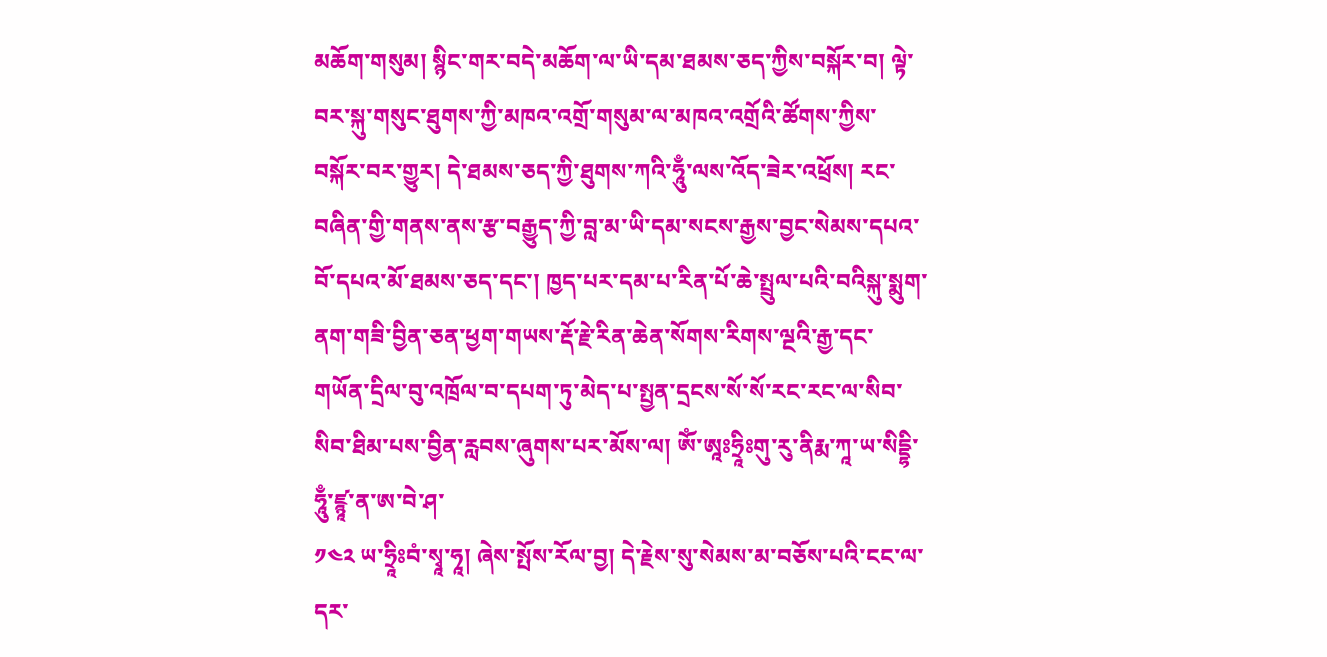མཆོག་གསུམ། སྙིང་གར་བདེ་མཆོག་ལ་ཡི་དམ་ཐམས་ཅད་ཀྱིས་བསྐོར་བ། ལྟེ་བར་སྐུ་གསུང་ཐུགས་ཀྱི་མཁའ་འགྲོ་གསུམ་ལ་མཁའ་འགྲོའི་ཚོགས་ཀྱིས་བསྐོར་བར་གྱུར། དེ་ཐམས་ཅད་ཀྱི་ཐུགས་ཀའི་ཧཱུྃ་ལས་འོད་ཟེར་འཕྲོས། རང་བཞིན་གྱི་གནས་ནས་རྩ་བརྒྱུད་ཀྱི་བླ་མ་ཡི་དམ་སངས་རྒྱས་བྱང་སེམས་དཔའ་བོ་དཔའ་མོ་ཐམས་ཅད་དང་། ཁྱད་པར་དམ་པ་རིན་པོ་ཆེ་སྤྲུལ་པའི་བའིསྐུ་སྨུག་ནག་གཟི་བྱིན་ཅན་ཕྱག་གཡས་རྡོ་རྗེ་རིན་ཆེན་སོགས་རིགས་ལྔའི་རྒྱ་དང་གཡོན་དྲིལ་བུ་འཁྲོལ་བ་དཔག་ཏུ་མེད་པ་སྤྱན་དྲངས་སོ་སོ་རང་རང་ལ་སིབ་སིབ་ཐིམ་པས་བྱིན་རླབས་ཞུགས་པར་མོས་ལ། ༀ་ཨཱཿཧྲཱིཿགུ་རུ་ནིརྨ་ཀཱ་ཡ་སིདྡྷི་ཧཱུྃ་ཛྙཱ་ན་ཨ་བེ་ཤ་
༡༤༢ ཡ་ཧྲཱིཿབཾ་སྭཱ་ཧཱ། ཞེས་སྤོས་རོལ་བྱ། དེ་རྗེས་སུ་སེམས་མ་བཅོས་པའི་ངང་ལ་དར་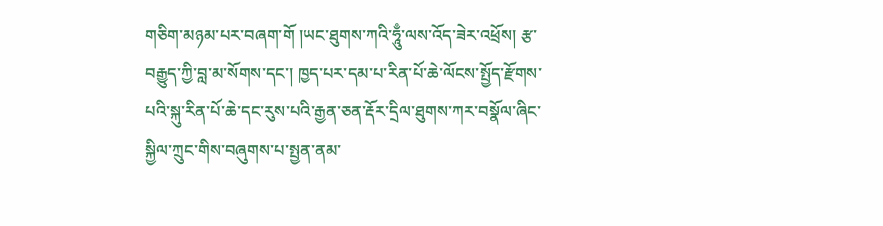གཅིག་མཉམ་པར་བཞག་གོ །ཡང་ཐུགས་ཀའི་ཧཱུྃ་ལས་འོད་ཟེར་འཕྲོས། རྩ་བརྒྱུད་ཀྱི་བླ་མ་སོགས་དང་། ཁྱད་པར་དམ་པ་རིན་པོ་ཆེ་ལོངས་སྤྱོད་རྫོགས་པའི་སྐུ་རིན་པོ་ཆེ་དང་རུས་པའི་རྒྱན་ཅན་རྡོར་དྲིལ་ཐུགས་ཀར་བསྣོལ་ཞིང་སྐྱིལ་ཀྲུང་གིས་བཞུགས་པ་སྤྱན་ནམ་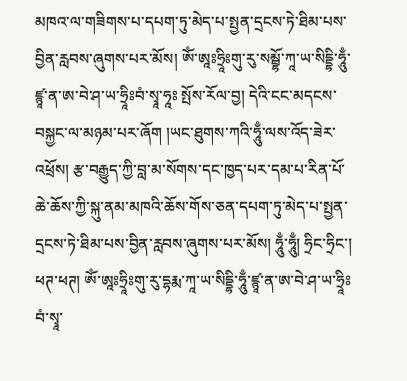མཁའ་ལ་གཟིགས་པ་དཔག་ཏུ་མེད་པ་སྤྱན་དྲངས་ཏེ་ཐིམ་པས་བྱིན་རླབས་ཞུགས་པར་མོས། ༀ་ཨཱཿཧྲཱིཿགུ་རུ་སམྦྷོ་ཀཱ་ཡ་སིདྡྷི་ཧཱུྃ་ཛྙཱ་ན་ཨ་བེ་ཤ་ཡ་ཧྲཱིཿབཾ་སྭཱ་ཧཱཿ སྤོས་རོལ་བྱ། དེའི་ངང་མདངས་བསྐྱང་ལ་མཉམ་པར་ཞོག །ཡང་ཐུགས་ཀའི་ཧཱུྃ་ལས་འོད་ཟེར་འཕྲོས། རྩ་བརྒྱུད་ཀྱི་བླ་མ་སོགས་དང་ཁྱད་པར་དམ་པ་རིན་པོ་ཆེ་ཆོས་ཀྱི་སྐུ་ནམ་མཁའི་ཆོས་གོས་ཅན་དཔག་ཏུ་མེད་པ་སྤྱན་དྲངས་ཏེ་ཐིམ་པས་བྱིན་རླབས་ཞུགས་པར་མོས། ཧཱུྃ་ཧཱུྃ། ཧྲིང་ཧྲིང་། ཕཊ་ཕཊ། ༀ་ཨཱཿཧྲཱིཿགུ་རུ་དྷརྨ་ཀཱ་ཡ་སིདྡྷི་ཧཱུྃ་ཛྙཱ་ན་ཨ་བེ་ཤ་ཡ་ཧྲཱིཿབཾ་སྭཱ་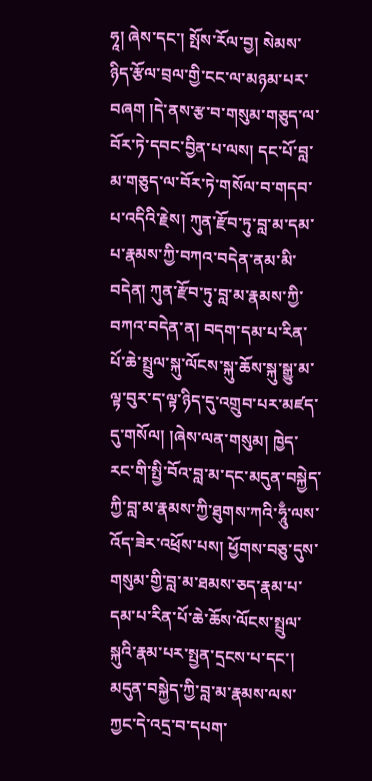ཧཱ། ཞེས་དང་། སྤོས་རོལ་བྱ། སེམས་ཉིད་རྩོལ་བྲལ་གྱི་ངང་ལ་མཉམ་པར་བཞག །དེ་ནས་རྩ་བ་གསུམ་གཅུད་ལ་བོར་ཏེ་དབང་བྱིན་པ་ལས། དང་པོ་བླ་མ་གཅུད་ལ་བོར་ཏེ་གསོལ་བ་གདབ་པ་འདིའི་རྗེས། ཀུན་རྫོབ་ཏུ་བླ་མ་དམ་པ་རྣམས་ཀྱི་བཀའ་བདེན་ནམ་མི་བདེན། ཀུན་རྫོབ་ཏུ་བླ་མ་རྣམས་ཀྱི་བཀའ་བདེན་ན། བདག་དམ་པ་རིན་པོ་ཆེ་སྤྲུལ་སྐུ་ལོངས་སྐུ་ཆོས་སྐུ་སྒྱུ་མ་ལྟ་བུར་ད་ལྟ་ཉིད་དུ་འགྲུབ་པར་མཛད་དུ་གསོལ། །ཞེས་ལན་གསུམ། ཁྱེད་རང་གི་སྤྱི་བོའ་བླ་མ་དང་མདུན་བསྐྱེད་ཀྱི་བླ་མ་རྣམས་ཀྱི་ཐུགས་ཀའི་ཧཱུྃ་ལས་འོད་ཟེར་འཕྲོས་པས། ཕྱོགས་བཅུ་དུས་གསུམ་གྱི་བླ་མ་ཐམས་ཅད་རྣམ་པ་དམ་པ་རིན་པོ་ཆེ་ཆོས་ལོངས་སྤྲུལ་སྐུའི་རྣམ་པར་སྤྱན་དྲངས་པ་དང་། མདུན་བསྐྱེད་ཀྱི་བླ་མ་རྣམས་ལས་ཀྱང་དེ་འདྲ་བ་དཔག་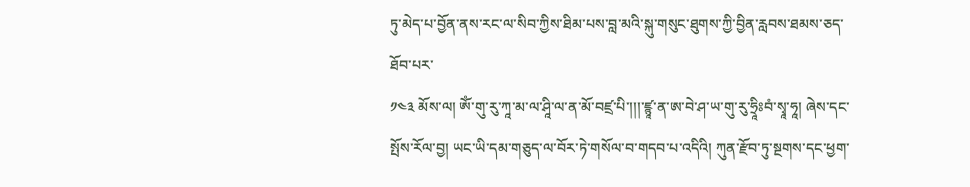ཏུ་མེད་པ་བྱོན་ནས་རང་ལ་སིབ་ཀྱིས་ཐིམ་པས་བླ་མའི་སྐུ་གསུང་ཐུགས་ཀྱི་བྱིན་རླབས་ཐམས་ཅད་ཐོབ་པར་
༡༤༣ མོས་ལ། ༀ་གུ་རུ་ཀཱ་མ་ལ་ཤཱི་ལ་ན་མོ་བཛྲ་པི་།།།་ཛྙཱ་ན་ཨ་བེ་ཤ་ཡ་གུ་རུ་ཧྲཱིཿབཾ་སྭཱ་ཧཱ། ཞེས་དང་སྤོས་རོལ་བྱ། ཡང་ཡི་དམ་གཅུད་ལ་བོར་ཏེ་གསོལ་བ་གདབ་པ་འདིའི། ཀུན་རྫོབ་ཏུ་སྔགས་དང་ཕྱག་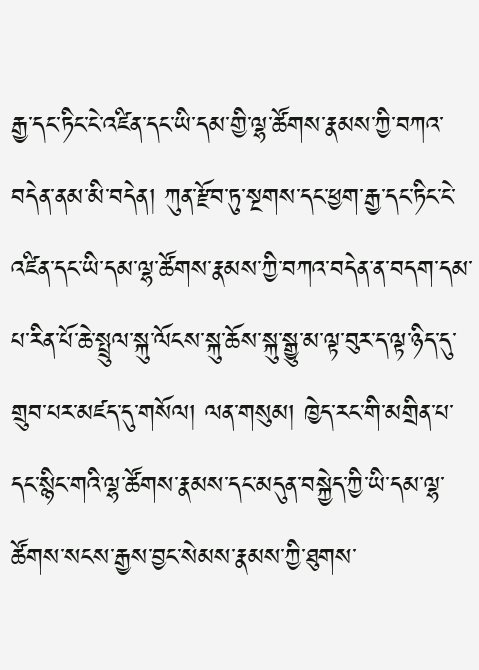རྒྱ་དང་ཏིང་ངེ་འཛིན་དང་ཡི་དམ་གྱི་ལྷ་ཚོགས་རྣམས་ཀྱི་བཀའ་བདེན་ནམ་མི་བདེན། ཀུན་རྫོབ་ཏུ་སྔགས་དང་ཕྱག་རྒྱ་དང་ཏིང་ངེ་འཛིན་དང་ཡི་དམ་ལྷ་ཚོགས་རྣམས་ཀྱི་བཀའ་བདེན་ན་བདག་དམ་པ་རིན་པོ་ཆེ་སྤྲུལ་སྐུ་ལོངས་སྐུ་ཆོས་སྐུ་སྒྱུ་མ་ལྟ་བུར་ད་ལྟ་ཉིད་དུ་གྲུབ་པར་མཛད་དུ་གསོལ། ལན་གསུམ། ཁྱེད་རང་གི་མགྲིན་པ་དང་སྙིང་གའི་ལྷ་ཚོགས་རྣམས་དང་མདུན་བསྐྱེད་ཀྱི་ཡི་དམ་ལྷ་ཚོགས་སངས་རྒྱས་བྱང་སེམས་རྣམས་ཀྱི་ཐུགས་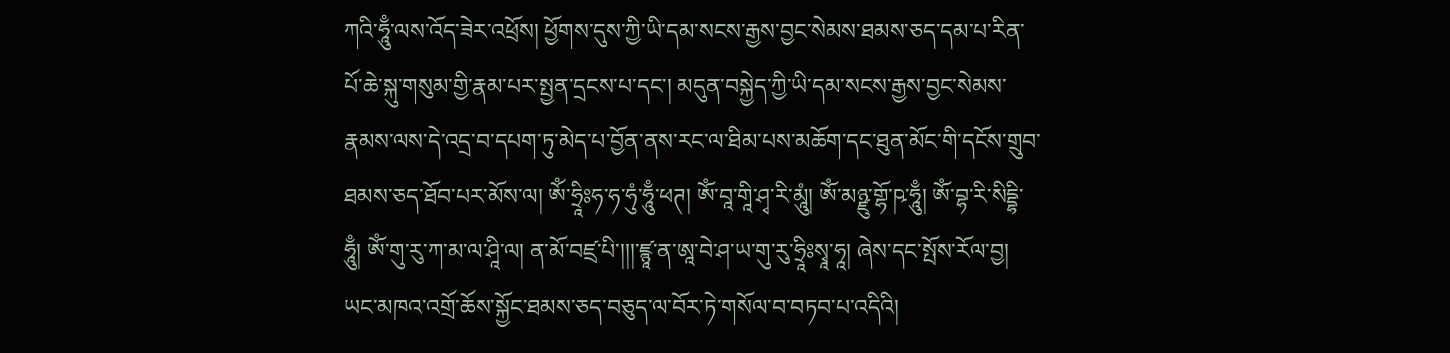ཀའི་ཧཱུྃ་ལས་འོད་ཟེར་འཕྲོས། ཕྱོགས་དུས་ཀྱི་ཡི་དམ་སངས་རྒྱས་བྱང་སེམས་ཐམས་ཅད་དམ་པ་རིན་པོ་ཆེ་སྐུ་གསུམ་གྱི་རྣམ་པར་སྤྱན་དྲངས་པ་དང་། མདུན་བསྐྱེད་ཀྱི་ཡི་དམ་སངས་རྒྱས་བྱང་སེམས་རྣམས་ལས་དེ་འདྲ་བ་དཔག་ཏུ་མེད་པ་བྱོན་ནས་རང་ལ་ཐིམ་པས་མཆོག་དང་ཐུན་མོང་གི་དངོས་གྲུབ་ཐམས་ཅད་ཐོབ་པར་མོས་ལ། ༀ་ཧྲཱིཿཧ་ཧ་ཧུཾ་ཧཱུྃ་ཕཊ། ༀ་བཱ་གཱི་ཤྭ་རི་མཱུཾ། ༀ་མཉྫུ་གྷོ་ཥ་ཧཱུྃ། ༀ་བྷ་རི་སིདྡྷི་ཧཱུྃ། ༀ་གུ་རུ་ཀ་མ་ལ་ཤཱི་ལ། ན་མོ་བཛྲ་པི་།།།་ཛྙཱ་ན་ཨཱ་བེ་ཤ་ཡ་གུ་རུ་ཧྲཱིཿསྭཱ་ཧཱ། ཞེས་དང་སྤོས་རོལ་བྱ། ཡང་མཁའ་འགྲོ་ཆོས་སྐྱོང་ཐམས་ཅད་བཅུད་ལ་བོར་ཏེ་གསོལ་བ་བཏབ་པ་འདིའི།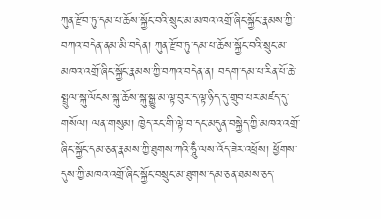ཀུན་རྫོབ་ཏུ་དམ་པ་ཆོས་སྐྱོང་བའི་སྲུང་མ་མཁའ་འགྲོ་ཞིང་སྐྱོང་རྣམས་ཀྱི་བཀའ་བདེན་ནམ་མི་བདེན། ཀུན་རྫོབ་ཏུ་དམ་པ་ཆོས་སྐྱོང་བའི་སྲུང་མ་མཁའ་འགྲོ་ཞིང་སྐྱོང་རྣམས་ཀྱི་བཀའ་བདེན་ན། བདག་དམ་པ་རིན་པོ་ཆེ་སྤྲུལ་སྐུ་ལོངས་སྐུ་ཆོས་སྐུ་སྒྱུ་མ་ལྟ་བུར་ད་ལྟ་ཉིད་དུ་གྲུབ་པར་མཛད་དུ་གསོལ། ལན་གསུམ། ཁྱེད་རང་གི་ལྟེ་བ་དང་མདུན་བསྐྱེད་ཀྱི་མཁའ་འགྲོ་ཞིང་སྐྱོང་དམ་ཅན་རྣམས་ཀྱི་ཐུགས་ཀའི་ཧཱུྃ་ལས་འོད་ཟེར་འཕྲོས། ཕྱོགས་དུས་ཀྱི་མཁའ་འགྲོ་ཞིང་སྐྱོང་བསྲུང་མ་ཐུགས་དམ་ཅན་ཐམས་ཅད་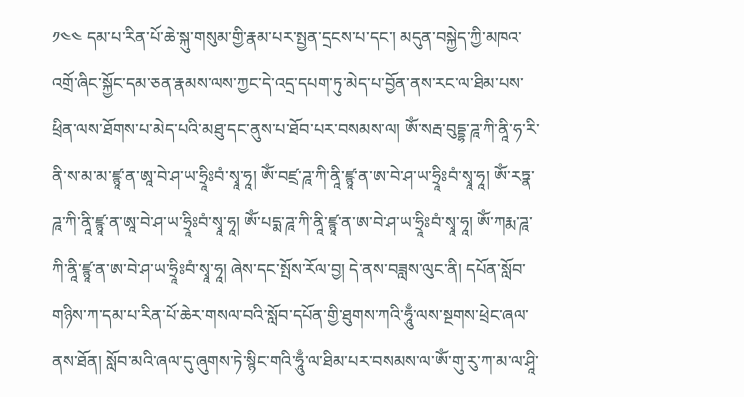༡༤༤ དམ་པ་རིན་པོ་ཆེ་སྐུ་གསུམ་གྱི་རྣམ་པར་སྤྱན་དྲངས་པ་དང་། མདུན་བསྐྱེད་ཀྱི་མཁའ་འགྲོ་ཞིང་སྐྱོང་དམ་ཅན་རྣམས་ལས་ཀྱང་དེ་འདྲ་དཔག་ཏུ་མེད་པ་བྱོན་ནས་རང་ལ་ཐིམ་པས་ཕྲིན་ལས་ཐོགས་པ་མེད་པའི་མཐུ་དང་ནུས་པ་ཐོབ་པར་བསམས་ལ། ༀ་སརྦ་བུདྡྷ་ཌཱ་ཀི་ནཱི་ཧ་རི་ནི་ས་མ་མ་ཛྙཱ་ན་ཨཱ་བེ་ཤ་ཡ་ཧྲཱིཿབཾ་སྭཱ་ཧཱ། ༀ་བཛྲ་ཌཱ་ཀི་ནཱི་ཛྙཱ་ན་ཨ་བེ་ཤ་ཡ་ཧྲཱིཿབཾ་སྭཱ་ཧཱ། ༀ་རཏྣ་ཌཱ་ཀི་ནཱི་ཛྙཱ་ན་ཨཱ་བེ་ཤ་ཡ་ཧྲཱིཿབཾ་སྭཱ་ཧཱ། ༀ་པདྨ་ཌཱ་ཀི་ནཱི་ཛྙཱ་ན་ཨ་བེ་ཤ་ཡ་ཧྲཱིཿབཾ་སྭཱ་ཧཱ། ༀ་ཀརྨ་ཌཱ་ཀི་ནཱི་ཛྙཱ་ན་ཨ་བེ་ཤ་ཡ་ཧྲཱིཿབཾ་སྭཱ་ཧཱ། ཞེས་དང་སྤོས་རོལ་བྱ། དེ་ནས་བཟླས་ལུང་ནི། དཔོན་སློབ་གཉིས་ཀ་དམ་པ་རིན་པོ་ཆེར་གསལ་བའི་སློབ་དཔོན་གྱི་ཐུགས་ཀའི་ཧཱུྃ་ལས་སྔགས་ཕྲེང་ཞལ་ནས་ཐོན། སློབ་མའི་ཞལ་དུ་ཞུགས་ཏེ་སྙིང་གའི་ཧཱུྃ་ལ་ཐིམ་པར་བསམས་ལ་ༀ་གུ་རུ་ཀ་མ་ལ་ཤཱི་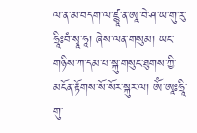ལ་ན་མ་བདག་ལ་ཛྙཱ་ན་ཨཱ་བེ་ཤ་ཡ་གུ་རུ་ཧྲཱིཿབཾ་སྭཱ་ཧཱ། ཞེས་ལན་གསུམ། ཡང་གཉིས་ཀ་དམ་པ་སྐུ་གསུང་ཐུགས་ཀྱི་མངོན་རྟོགས་སོ་སོར་སྐུར་ལ། ༀ་ཨཱཿཧྲཱི་གུ་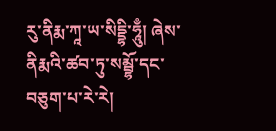རུ་ནིརྨ་ཀཱ་ཡ་སིདྡྷི་ཧཱུྃ། ཞེས་ནིརྨའི་ཚབ་ཏུ་སམྦྷོ་དང་བཅུག་པ་རེ་རེ།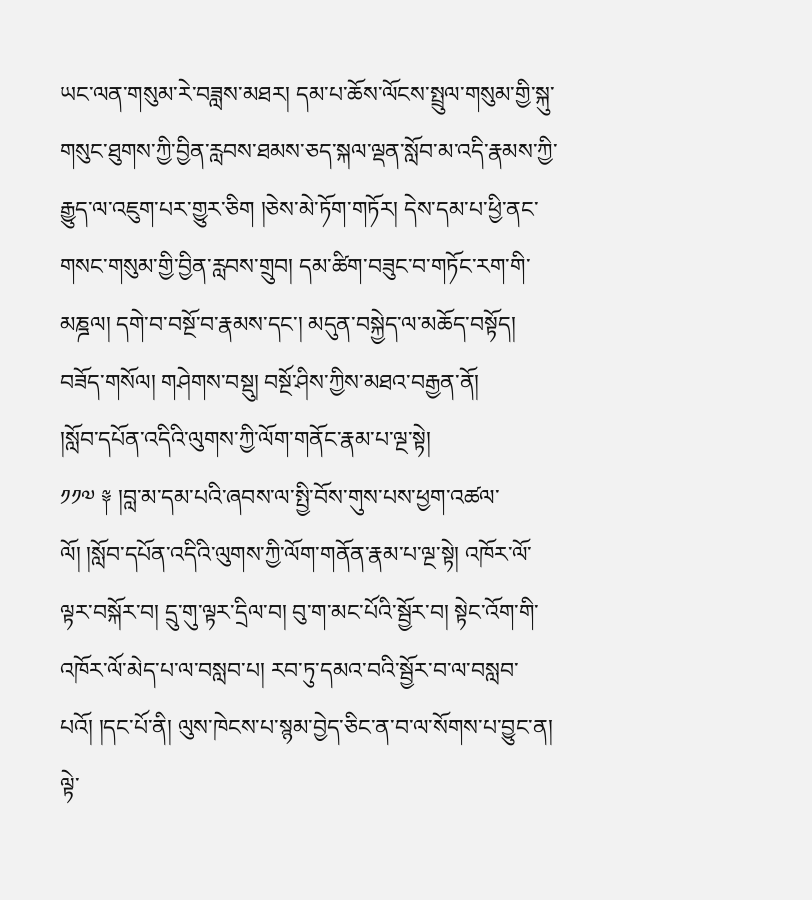ཡང་ལན་གསུམ་རེ་བཟླས་མཐར། དམ་པ་ཆོས་ལོངས་སྤྲུལ་གསུམ་གྱི་སྐུ་གསུང་ཐུགས་ཀྱི་བྱིན་རླབས་ཐམས་ཅད་སྐལ་ལྡན་སློབ་མ་འདི་རྣམས་ཀྱི་རྒྱུད་ལ་འཇུག་པར་གྱུར་ཅིག །ཅེས་མེ་ཏོག་གཏོར། དེས་དམ་པ་ཕྱི་ནང་གསང་གསུམ་གྱི་བྱིན་རླབས་གྲུབ། དམ་ཚིག་བཟུང་བ་གཏོང་རག་གི་མཎྜལ། དགེ་བ་བསྔོ་བ་རྣམས་དང་། མདུན་བསྐྱེད་ལ་མཆོད་བསྟོད། བཟོད་གསོལ། གཤེགས་བསྡུ། བསྔོ་ཤིས་ཀྱིས་མཐའ་བརྒྱན་ནོ།
།སློབ་དཔོན་འདིའི་ལུགས་ཀྱི་ལོག་གནོང་རྣམ་པ་ལྔ་སྟེ།
༡༡༧ ༈ །བླ་མ་དམ་པའི་ཞབས་ལ་སྤྱི་བོས་གུས་པས་ཕྱག་འཚལ་ལོ། །སློབ་དཔོན་འདིའི་ལུགས་ཀྱི་ལོག་གནོན་རྣམ་པ་ལྔ་སྟེ། འཁོར་ལོ་ལྟར་བསྐོར་བ། དྲུ་གུ་ལྟར་དྲིལ་བ། བུ་ག་མང་པོའི་སྦྱོར་བ། སྟེང་འོག་གི་འཁོར་ལོ་མེད་པ་ལ་བསླབ་པ། རབ་ཏུ་དམའ་བའི་སྦྱོར་བ་ལ་བསླབ་པའོ། །དང་པོ་ནི། ལུས་ཁེངས་པ་སྙམ་བྱེད་ཅིང་ན་བ་ལ་སོགས་པ་བྱུང་ན། ལྟེ་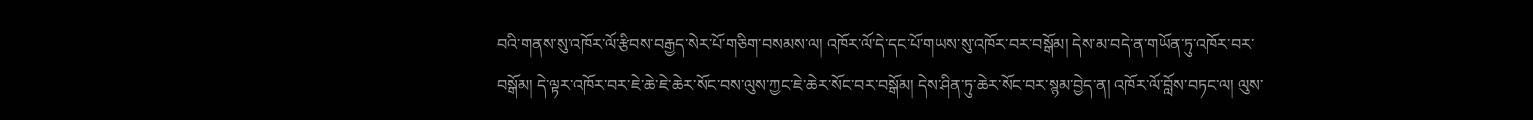བའི་གནས་སུ་འཁོར་ལོ་རྩིབས་བརྒྱད་སེར་པོ་གཅིག་བསམས་ལ། འཁོར་ལོ་དེ་དང་པོ་གཡས་སུ་འཁོར་བར་བསྒོམ། དེས་མ་བདེ་ན་གཡོན་ཏུ་འཁོར་བར་བསྒོམ། དེ་ལྟར་འཁོར་བར་ཇེ་ཆེ་ཇེ་ཆེར་སོང་བས་ལུས་ཀྱང་ཇེ་ཆེར་སོང་བར་བསྒོམ། དེས་ཤིན་ཏུ་ཆེར་སོང་བར་སྙམ་བྱེད་ན། འཁོར་ལོ་བློས་བཏང་ལ། ལུས་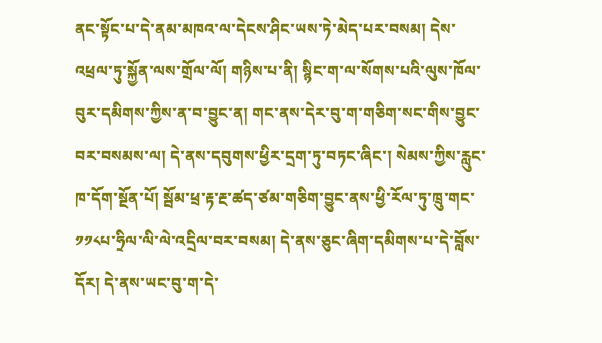ནང་སྟོང་པ་དེ་ནམ་མཁའ་ལ་དེངས་ཤིང་ཡས་ཏེ་མེད་པར་བསམ། དེས་འཕྲལ་ཏུ་སྐྱོན་ལས་གྲོལ་ལོ། གཉིས་པ་ནི། སྙིང་ག་ལ་སོགས་པའི་ལུས་ཁོལ་བུར་དམིགས་ཀྱིས་ན་བ་བྱུང་ན། གང་ནས་དེར་བུ་ག་གཅིག་སང་གིས་བྱུང་བར་བསམས་ལ། དེ་ནས་དབུགས་ཕྱིར་དྲག་ཏུ་བཏང་ཞིང་། སེམས་ཀྱིས་རླུང་ཁ་དོག་སྔོན་པོ། སྦོམ་ཕྲ་རྟ་རྔ་ཚད་ཙམ་གཅིག་བྱུང་ནས་ཕྱི་རོལ་ཏུ་ཁྲུ་གང་
༡༡༨པ་ཧྲིལ་ལི་ལེ་འདྲིལ་བར་བསམ། དེ་ནས་ཅུང་ཞིག་དམིགས་པ་དེ་བློས་དོར། དེ་ནས་ཡང་བུ་ག་དེ་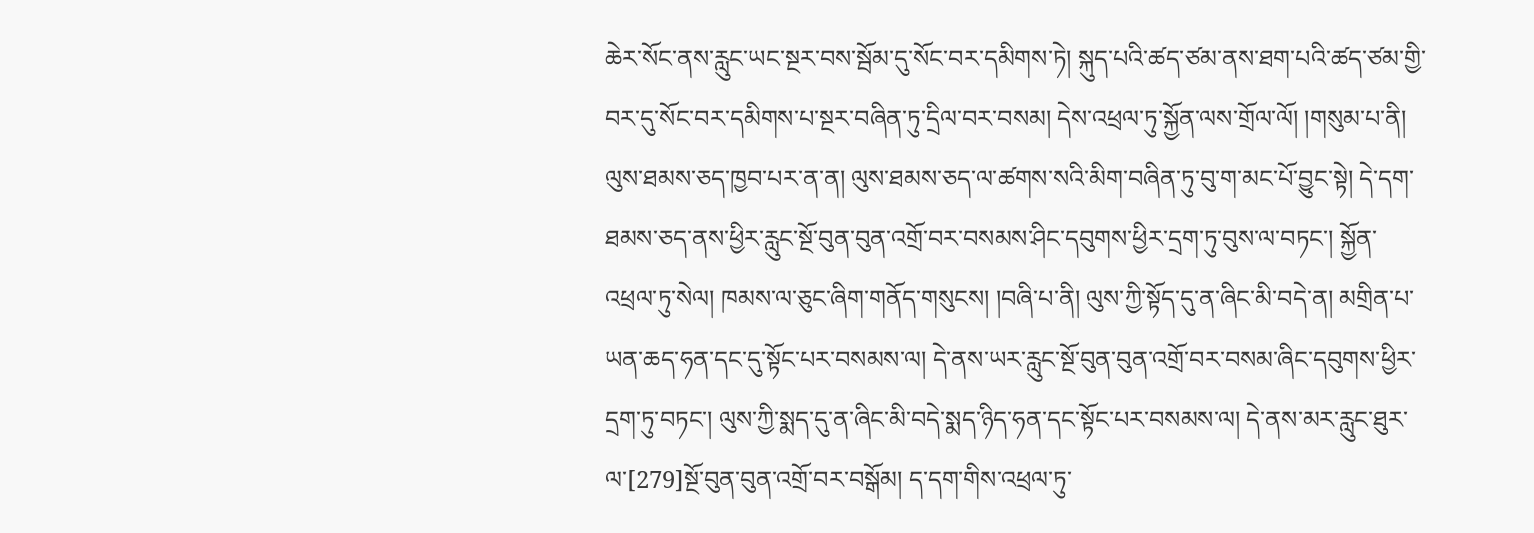ཆེར་སོང་ནས་རླུང་ཡང་སྔར་བས་སྦོམ་དུ་སོང་བར་དམིགས་ཏེ། སྐུད་པའི་ཚད་ཙམ་ནས་ཐག་པའི་ཚད་ཙམ་གྱི་བར་དུ་སོང་བར་དམིགས་པ་སྔར་བཞིན་ཏུ་དྲིལ་བར་བསམ། དེས་འཕྲལ་ཏུ་སྐྱོན་ལས་གྲོལ་ལོ། །གསུམ་པ་ནི། ལུས་ཐམས་ཅད་ཁྱབ་པར་ན་ན། ལུས་ཐམས་ཅད་ལ་ཚགས་སའི་མིག་བཞིན་ཏུ་བུ་ག་མང་པོ་བྱུང་སྟེ། དེ་དག་ཐམས་ཅད་ནས་ཕྱིར་རླུང་སྔོ་བུན་བུན་འགྲོ་བར་བསམས་ཤིང་དབུགས་ཕྱིར་དྲག་ཏུ་བུས་ལ་བཏང་། སྐྱོན་འཕྲལ་ཏུ་སེལ། ཁམས་ལ་ཅུང་ཞིག་གནོད་གསུངས། །བཞི་པ་ནི། ལུས་ཀྱི་སྟོད་དུ་ན་ཞིང་མི་བདེ་ན། མགྲིན་པ་ཡན་ཆད་ཧན་དང་དུ་སྟོང་པར་བསམས་ལ། དེ་ནས་ཡར་རླུང་སྔོ་བུན་བུན་འགྲོ་བར་བསམ་ཞིང་དབུགས་ཕྱིར་དྲག་ཏུ་བཏང་། ལུས་ཀྱི་སྨད་དུ་ན་ཞིང་མི་བདེ་སྨད་ཉིད་ཧན་དང་སྟོང་པར་བསམས་ལ། དེ་ནས་མར་རླུང་ཐུར་ལ་[279]སྔོ་བུན་བུན་འགྲོ་བར་བསྒོམ། ད་དག་གིས་འཕྲལ་ཏུ་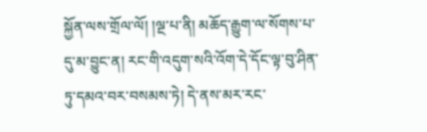སྐྱོན་ལས་གྲོལ་ལོ། །ལྔ་པ་ནི། མཆོད་རྒྱུག་ལ་སོགས་པ་དུ་མ་བྱུང་ན། རང་གི་འདུག་སའི་འོག་དེ་དོང་ལྟ་བུ་ཤིན་ཏུ་དམའ་བར་བསམས་ཏེ། དེ་ནས་མར་རང་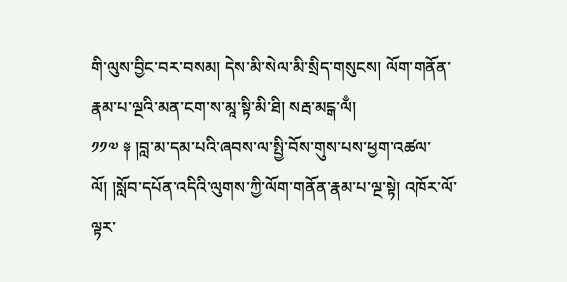གི་ལུས་བྱིང་བར་བསམ། དེས་མི་སེལ་མི་སྲིད་གསུངས། ལོག་གནོན་རྣམ་པ་ལྔའི་མན་ངག་ས་མཱ་སྟི་མི་ཐི། སརྦ་མངྒ་ལྃ།
༡༡༧ ༈ །བླ་མ་དམ་པའི་ཞབས་ལ་སྤྱི་བོས་གུས་པས་ཕྱག་འཚལ་ལོ། །སློབ་དཔོན་འདིའི་ལུགས་ཀྱི་ལོག་གནོན་རྣམ་པ་ལྔ་སྟེ། འཁོར་ལོ་ལྟར་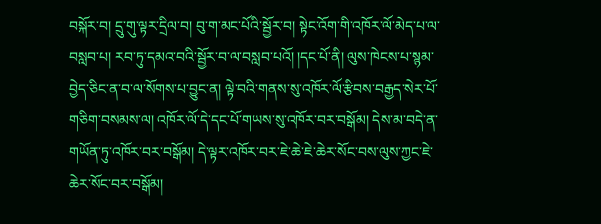བསྐོར་བ། དྲུ་གུ་ལྟར་དྲིལ་བ། བུ་ག་མང་པོའི་སྦྱོར་བ། སྟེང་འོག་གི་འཁོར་ལོ་མེད་པ་ལ་བསླབ་པ། རབ་ཏུ་དམའ་བའི་སྦྱོར་བ་ལ་བསླབ་པའོ། །དང་པོ་ནི། ལུས་ཁེངས་པ་སྙམ་བྱེད་ཅིང་ན་བ་ལ་སོགས་པ་བྱུང་ན། ལྟེ་བའི་གནས་སུ་འཁོར་ལོ་རྩིབས་བརྒྱད་སེར་པོ་གཅིག་བསམས་ལ། འཁོར་ལོ་དེ་དང་པོ་གཡས་སུ་འཁོར་བར་བསྒོམ། དེས་མ་བདེ་ན་གཡོན་ཏུ་འཁོར་བར་བསྒོམ། དེ་ལྟར་འཁོར་བར་ཇེ་ཆེ་ཇེ་ཆེར་སོང་བས་ལུས་ཀྱང་ཇེ་ཆེར་སོང་བར་བསྒོམ།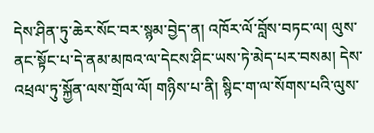དེས་ཤིན་ཏུ་ཆེར་སོང་བར་སྙམ་བྱེད་ན། འཁོར་ལོ་བློས་བཏང་ལ། ལུས་ནང་སྟོང་པ་དེ་ནམ་མཁའ་ལ་དེངས་ཤིང་ཡས་ཏེ་མེད་པར་བསམ། དེས་འཕྲལ་ཏུ་སྐྱོན་ལས་གྲོལ་ལོ། གཉིས་པ་ནི། སྙིང་ག་ལ་སོགས་པའི་ལུས་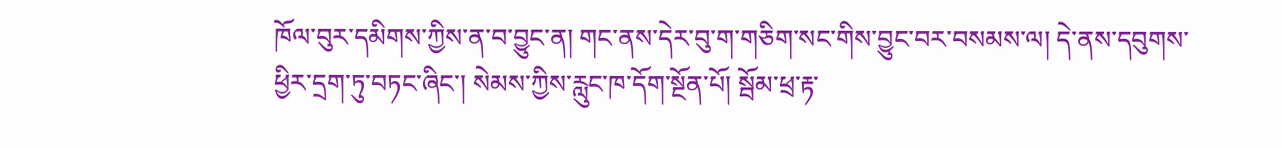ཁོལ་བུར་དམིགས་ཀྱིས་ན་བ་བྱུང་ན། གང་ནས་དེར་བུ་ག་གཅིག་སང་གིས་བྱུང་བར་བསམས་ལ། དེ་ནས་དབུགས་ཕྱིར་དྲག་ཏུ་བཏང་ཞིང་། སེམས་ཀྱིས་རླུང་ཁ་དོག་སྔོན་པོ། སྦོམ་ཕྲ་རྟ་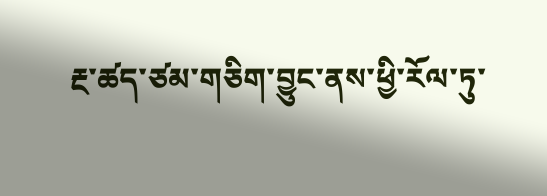རྔ་ཚད་ཙམ་གཅིག་བྱུང་ནས་ཕྱི་རོལ་ཏུ་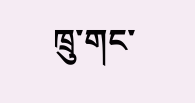ཁྲུ་གང་